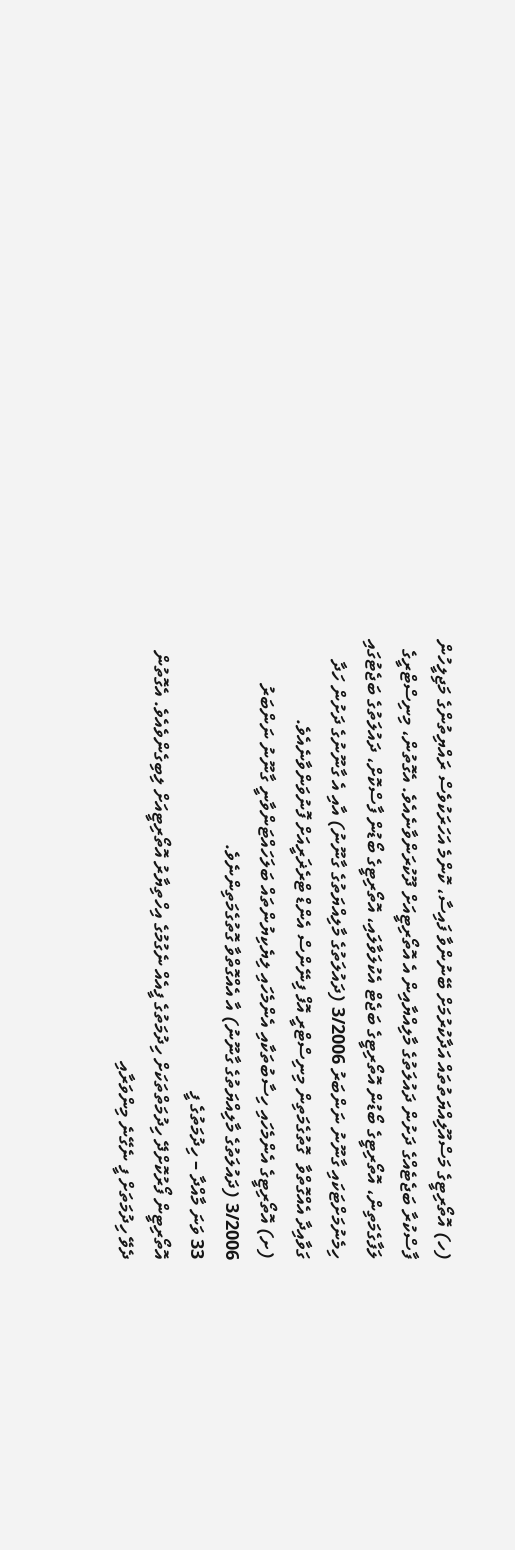(ހ) އޮތޯރިޓީގެ މަސްއޫލިއްޔަތުތައް އަދާކުރުމަށް ބޭނުންވާ ފައިސާ، ކޮންމެ އަހަރަކުވެސް ރައްޔިތުންގެ މަޖިލީހުން ފާސްކުރާ ބަޖެޓެއްގެ ދަށުން ދައުލަތުގެ މާލިއްޔާއިން އެ އޮތޯރިޓީއަށް ދޫކުރަންވާނެއެވެ. އެގޮތުން، މިނިސްޓްރީގެ ލަފާގެމަތިން، އޮތޯރިޓީގެ ބޯޑުން އޮތޯރިޓީގެ ބަޖެޓް އެކުލަވާލައި، އޮތޯރިޓީގެ ބޯޑުން ފާސްކޮށް، ދައުލަތުގެ ބަޖެޓުގައި ހިމެނުމަށްޓަކައި ގާނޫނު ނަންބަރު 3/2006 (ދައުލަތުގެ މާލިއްޔަތުގެ ގާނޫނު) އާއި އެ ގާނޫނުގެ ދަށުން ހަދާ ގަވާއިދާ އެއްގޮތްވާ  ގޮތުގެމަތިން މިނިސްޓްރީ އޮފް ފިނޭންސް އެންޑް ޓްރެޜަރީއަށް ފޮނުވަންވާނެއެވެ.
(ށ) އޮތޯރިޓީގެ އެންމެހައި ހިސާބުތަކާއި އެންމެހައި ލިޔެކިޔުންތައް ބަލަހައްޓަންވާނީ ގާނޫނު ނަންބަރު 3/2006 (ދައުލަތުގެ މާލިއްޔަތުގެ ގާނޫނު) އާ އެއްގޮތްވާ ގޮތުގެމަތިންނެވެ.
33 ވަނަ މާއްދާ – ހިދުމަތުގެ ފީ
އޮތޯރިޓީން ފޯރުކޮށްދޭ ހިދުމަތްތަކަށް ހިދުމަތުގެ ފީއެއް ނެގުމުގެ އިހްތިޔާރު އޮތޯރިޓީއަށް ލިބިގެންވެއެވެ. އެގޮތުން ދެވޭ ހިދުމަތަށް ފީ ނެގޭނެ މިންވަރާއި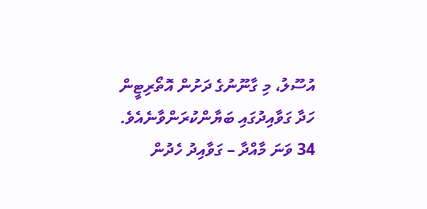އުސޫލު، މި ގާނޫނުގެ ދަށުން އޮތޯރިޓީން ހަދާ ގަވާއިދުގައި ބަޔާންކުރަންވާނެއެވެ.
34 ވަނަ މާއްދާ – ގަވާއިދު ހެދުން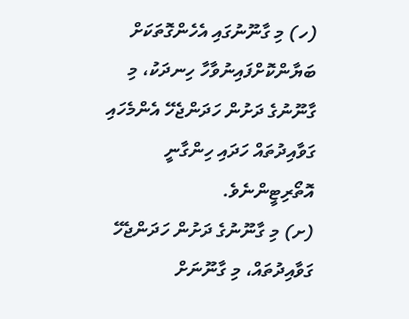(ހ) މި ގާނޫނުގައި އެހެންގޮތަކަށް ބަޔާންކޮށްފައިނުވާހާ ހިނދަކު، މި ގާނޫނުގެ ދަށުން ހަދަންޖެހޭ އެންމެހައި ގަވާއިދުތައް ހަދައި ހިންގާނީ އޮތޯރިޓީންނެވެ.
(ށ) މި ގާނޫނުގެ ދަށުން ހަދަންޖެހޭ ގަވާއިދުތައް، މި ގާނޫނަށް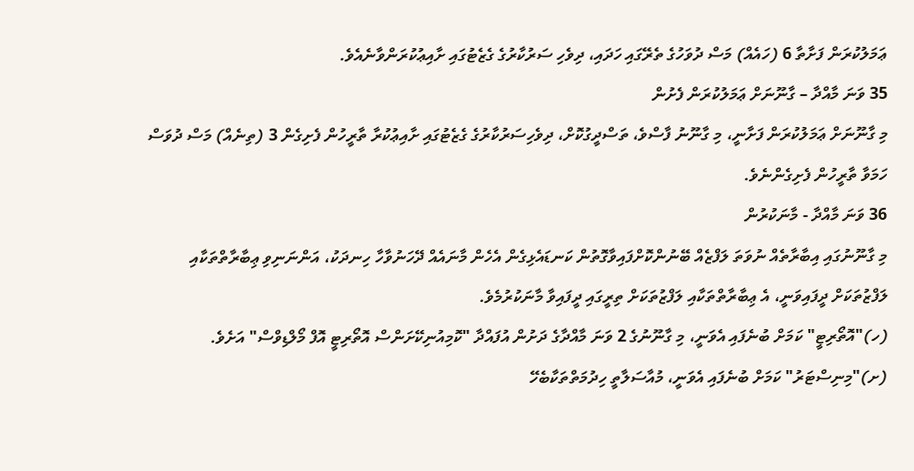ޢަމަލުކުރަން ފަށާތާ 6 (ހައެއް) މަސް ދުވަހުގެ ތެރޭގައި ހަދައި، ދިވެހި ސަރުކާރުގެ ގެޒެޓުގައި ށާއިޢުކުރަންވާނެއެވެ.
35 ވަނަ މާއްދާ – ގާނޫނަށް ޢަމަލުކުރަން ފެށުން
މި ގާނޫނަށް ޢަމަލުކުރަން ފަށާނީ، މި ގާނޫނު ފާސްވެ، ތަސްދީގުކޮށް، ދިވެހިސަރުކާރުގެ ގެޒެޓުގައި ށާއިޢުކުރާ ތާރީހުން ފެށިގެން 3 (ތިނެއް) މަސް ދުވަސް ހަމަވާ ތާރީހުން ފެށިގެންނެވެ.
36 ވަނަ މާއްދާ - މާނަކުރުން
މި ގާނޫނުގައި އިބާރާތެއް ނުވަތަ ލަފްޒެއް ބޭނުންކޮށްފައިވާގޮތުން ކަނޑައެޅިގެން އެހެން މާނައެއް ދޭހަނުވާހާ ހިނދަކު، އަންނަނިވި ޢިބާރާތްތަކާއި ލަފްޒުތަކަށް ދީފައިވަނީ، އެ ޢިބާރާތްތަކާއި ލަފްޒުތަކަށް ތިރީގައި ދީފައިވާ މާނަކުރުމެވެ.
(ހ)"އޮތޯރިޓީ" ކަމަށް ބުނެފައި އެވަނީ، މި ގާނޫނުގެ 2 ވަނަ މާއްދާގެ ދަށުން އުފައްދާ "ކޮމިއުނިކޭށަންސް އޮތޯރިޓީ އޮފް މޯލްޑިވްސް" އަށެވެ.
(ށ)"މިނިސްޓަރު" ކަމަށް ބުނެފައި އެވަނީ، މުއާސަލާތީ ހިދުމަތްތަކާބެހޭ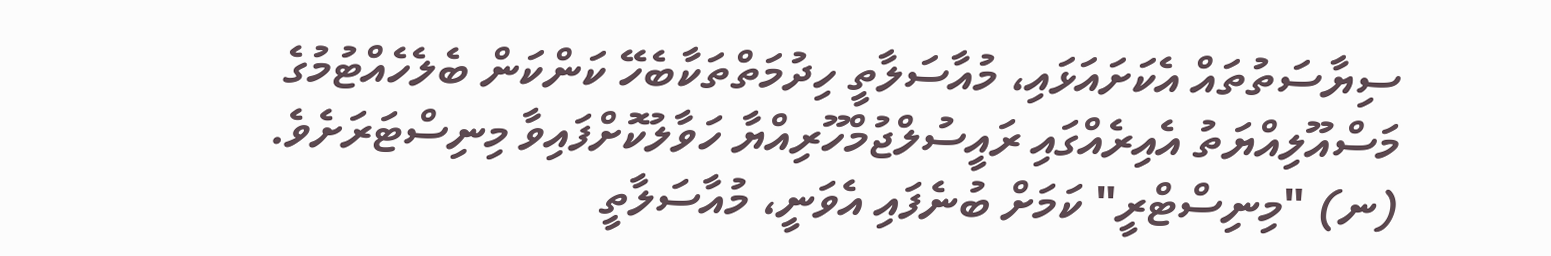ސިޔާސަތުތައް އެކަށައަޅައި، މުއާސަލާތީ ހިދުމަތްތަކާބެހޭ ކަންކަން ބެލެހެއްޓުމުގެ މަސްއޫލިއްޔަތު އެއިރެއްގައި ރައީސުލްޖުމްހޫރިއްޔާ ހަވާލުކޮށްފައިވާ މިނިސްޓަރަށެވެ.
(ނ) "މިނިސްޓްރީ" ކަމަށް ބުނެފައި އެވަނީ، މުއާސަލާތީ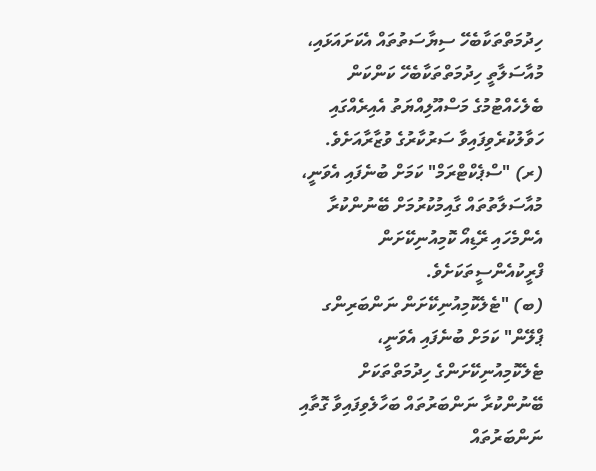ހިދުމަތްތަކާބެހޭ ސިޔާސަތުތައް އެކަށައަޅައި، މުއާސަލާތީ ހިދުމަތްތަކާބެހޭ ކަންކަން ބެލެހެއްޓުމުގެ މަސްއޫލިއްޔަތު އެއިރެއްގައި ހަވާލުކުރެވިފައިވާ ސަރުކާރުގެ ވުޒާރާއަށެވެ.
(ރ) "ސްޕެކްޓްރަމް" ކަމަށް ބުނެފައި އެވަނީ، މުއާސަލާތުތައް ގާއިމުކުރުމަށް ބޭނުންކުރާ އެންމެހައި ރޭޑިއޯ ކޮމިއުނިކޭށަން ފްރީކުއެންސީތަކަށެވެ.
(ބ) "ޓެލެކޮމިއުނިކޭށަން ނަންބަރިންގ ޕްލޭން" ކަމަށް ބުނެފައި އެވަނީ، ޓެލެކޮމިއުނިކޭށަންގެ ހިދުމަތްތަކަށް ބޭނުންކުރާ ނަންބަރުތައް ބަހާލެވިފައިވާ ގޮތާއި ނަންބަރުތައް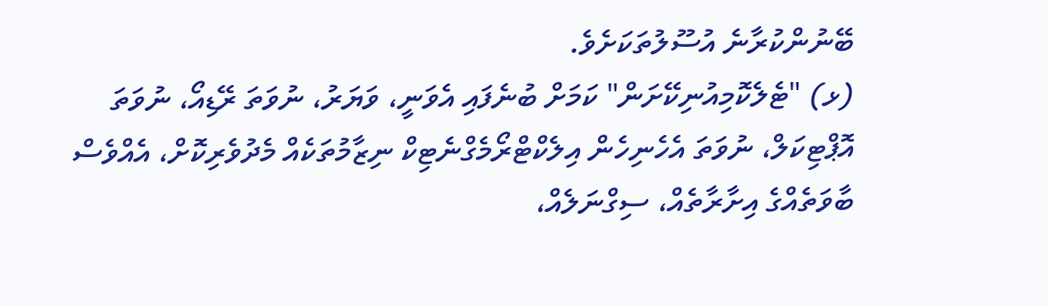ބޭނުންކުރާނެ އުސޫލުތަކަށެވެ.
(ޅ) "ޓެލެކޮމިއުނިކޭށަން" ކަމަށް ބުނެފައި އެވަނީ، ވަޔަރު، ނުވަތަ ރޭޑިއޯ، ނުވަތަ އޮޕްޓިކަލް، ނުވަތަ އެހެނިހެން އިލެކްޓްރޯމެގްނެޓިކް ނިޒާމުތަކެއް މެދުވެރިކޮށް، އެއްވެސް ބާވަތެއްގެ އިށާރާތެއް، ސިގްނަލެއް،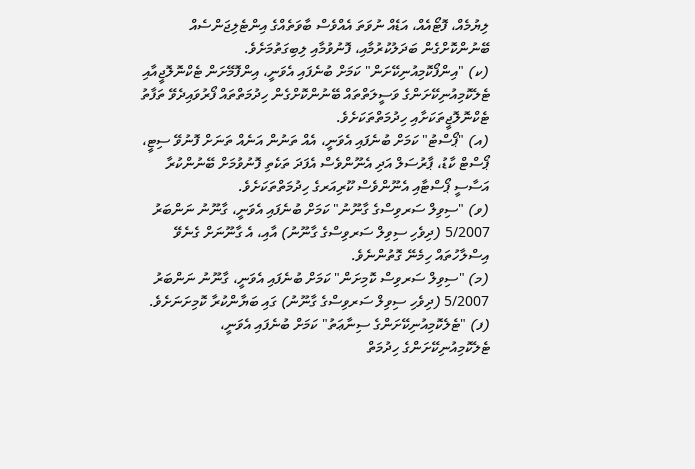ލިޔުމެއް، ފޮޓޯއެއް، އަޑެއް ނުވަތަ އެއްވެސް ބާވަތެއްގެ އިންޓެލިޖަންސެއް ބޭނުންކޮށްގެން ބަދަލުކުރުމާއި، ފޮނުވުމާއި ލިބިގަތުމަށެވެ.
(ކ) "އިންފޯކޮމިއުނިކޭށަން" ކަމަށް ބުނެފައި އެވަނީ، އިންފޮމޭށަން ޓެކްނޮލޮޖީއާއި ޓެލެކޮމިއުނިކޭށަންގެ ވަސީލަތްތައް ބޭނުންކޮށްގެން ހިދުމަތްތައް ފޯރުވައިދެވޭ ތަފާތު ޓެކްނޮލޮޖީތަކަށާއި ހިދުމަތްތަކަށެވެ.
(އ) "ޕޯސްޓު" ކަމަށް ބުނެފައި އެވަނީ، އެއް ތަނުން އަނެއް ތަނަށް ފޮނުވޭ ސިޓީ، ޕޯސްޓް ކާޑު، ޕާރުސަލް އަދި އެނޫންވެސް އެފަދަ ތަކެތި ފޮނުވުމަށް ބޭނުންކުރާ އަސާސީ ޕޯސްޓާއި އެނޫންވެސް ކޫރިއަރގެ ހިދުމަތްތަކަށެވެ.
(ވ) "ސިވިލް ސަރވިސްގެ ގާނޫނު" ކަމަށް ބުނެފައި އެވަނީ، ގާނޫނު ނަންބަރު 5/2007 (ދިވެހި ސިވިލް ސަރވިސްގެ ގާނޫނު) އާއި، އެ ގާނޫނަށް ގެނެވޭ އިސްލާހުތައް ހިމެނޭ ގޮތުންނެވެ.
(މ) "ސިވިލް ސަރވިސް ކޮމިށަން" ކަމަށް ބުނެފައި އެވަނީ، ގާނޫނު ނަންބަރު 5/2007 (ދިވެހި ސިވިލް ސަރވިސްގެ ގާނޫނު) ގައި ބަޔާންކުރާ ކޮމިށަނަށެވެ.
(ފ) "ޓެލެކޮމިއުނިކޭށަންގެ ސިނާޢަތު" ކަމަށް ބުނެފައި އެވަނީ، ޓެލެކޮމިއުނިކޭށަންގެ ހިދުމަތް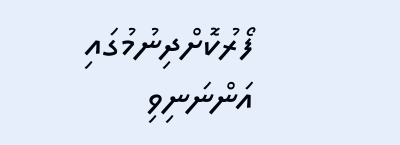ފޯރުކޮށްދިނުމުގައި އަންނަނިވި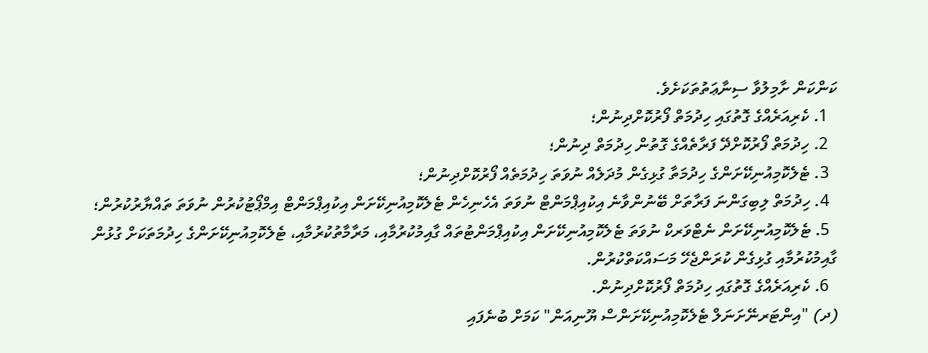ކަންކަން ށާމިލުވާ ސިނާޢަތުތަކަށެވެ.
  1. ކެރިއަރެއްގެ ގޮތުގައި ހިދުމަތް ފޯރުކޮށްދިނުން؛
  2. ހިދުމަތް ފޯރުކޮށްދޭ ފަރާތެއްގެ ގޮތުން ހިދުމަތް ދިނުން؛
  3. ޓެލެކޮމިއުނިކޭށަންގެ ހިދުމަތާ ގުޅިގެން މުދަލެއް ނުވަތަ ހިދުމަތެއް ފޯރުކޮށްދިނުން؛
  4. ހިދުމަތް ލިބިގަންނަ ފަރާތަށް ބޭނުންވާނެ އިކުއިޕްމަންޓް ނުވަތަ އެހެނިހެން ޓެލެކޮމިއުނިކޭށަން އިކުއިޕްމަންޓް އިމްޕޯޓުކުރުން ނުވަތަ ތައްޔާރުކުރުން؛
  5. ޓެލެކޮމިއުނިކޭށަން ނެޓްވަރކް ނުވަތަ ޓެލެކޮމިއުނިކޭށަން އިކުއިޕްމަންޓުތައް ގާއިމުކުރުމާއި، މަރާމާތުކުރުމާއި، ޓެލެކޮމިއުނިކޭށަންގެ ހިދުމަތަކަށް ގުޅުން ގާއިމުކުރުމާއި ގުޅިގެން ކުރަންޖެހޭ މަސައްކަތްކުރުން.
  6. ކެރިއަރެއްގެ ގޮތުގައި ހިދުމަތް ފޯރުކޮށްދިނުން.
(ދ) "އިންޓަރނޭށަނަލް ޓެލެކޮމިއުނިކޭށަންސް ޔޫނިއަން" ކަމަށް ބުނެފައި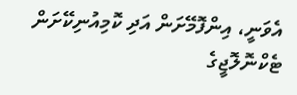އެވަނީ، އިންފޮމޭށަން އަދި ކޮމިއުނިކޭށަން ޓެކްނޮލޮޖީގެ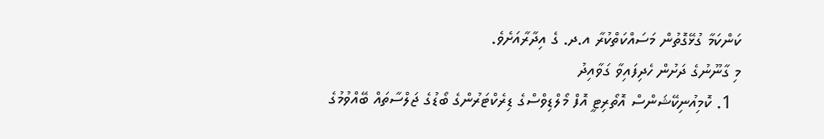ކަންކަމާ ގުޅޭގޮތުން މަސައްކަތްކުރާ އ.ދ. ގެ އިދާރާއަށެވެ.
މި ގާނޫނުގެ ދަށުން ހެދިފައިވާ ގަވާއިދު
  1. ކޮމިއުނިކޭޝަންސް އޮތޯރިޓީ އޮފް މޯލްޑިވްސްގެ ޑިރެކްޓަރުންގެ ބޯޑުގެ ޖަލްސާތައް ބޭއްވުމުގެ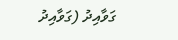ގަވާއިދު (ގަވާއިދު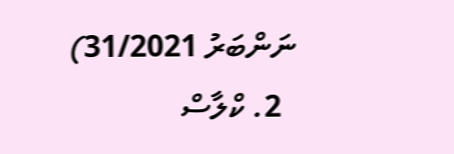ނަންބަރު 31/2021)
  2. ކްލާސް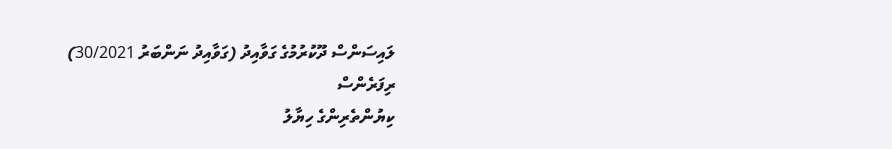ލައިސަންސް ދޫކުރުމުގެ ގަވާއިދު (ގަވާއިދު ނަންބަރު 30/2021)
ރިފަރެންސް
ކިޔުންތެރިންގެ ހިޔާލު